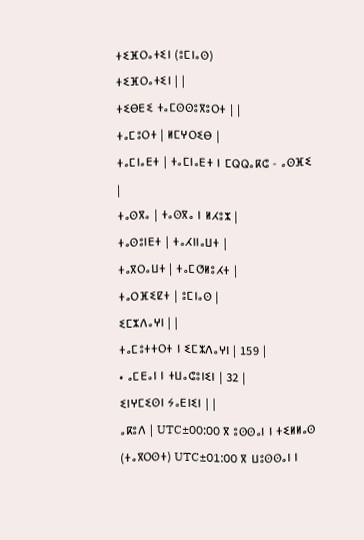ⵜⵉⴼⵔⴰⵜⵉⵏ (ⵓⵎⵏⴰⵙ)
ⵜⵉⴼⵔⴰⵜⵉⵏ | |
ⵜⵉⴱⴹⵉ ⵜⴰⵎⵙⵙⵓⴳⵓⵔⵜ | |
ⵜⴰⵎⵓⵔⵜ | ⵍⵎⵖⵔⵉⴱ |
ⵜⴰⵎⵏⴰⴹⵜ | ⵜⴰⵎⵏⴰⴹⵜ ⵏ ⵎⵕⵕⴰⴽⵛ - ⴰⵙⴼⵉ |
ⵜⴰⵙⴳⴰ | ⵜⴰⵙⴳⴰ ⵏ ⵍⵃⵓⵣ |
ⵜⴰⵙⵓⵏⴹⵜ | ⵜⴰⵃⵏⵏⴰⵡⵜ |
ⵜⴰⴳⵔⴰⵡⵜ | ⵜⴰⵎⵚⵍⵓⵃⵜ |
ⵜⴰⵔⴼⵉⵇⵜ | ⵓⵎⵏⴰⵙ |
ⵉⵎⵣⴷⴰⵖⵏ | |
ⵜⴰⵎⵓⵜⵜⵔⵜ ⵏ ⵉⵎⵣⴷⴰⵖⵏ | 159 |
• ⴰⵎⴹⴰⵏ ⵏ ⵜⵡⴰⵛⵓⵏⵉⵏ | 32 |
ⵉⵏⵖⵎⵉⵙⵏ ⵢⴰⴹⵏⵉⵏ | |
ⴰⴽⵓⴷ | UTC±00:00 ⴳ ⵓⵙⵙⴰⵏ ⵏ ⵜⵉⵍⵍⴰⵙ (ⵜⴰⴳⵔⵙⵜ) UTC±01:00 ⴳ ⵡⵓⵙⵙⴰⵏ ⵏ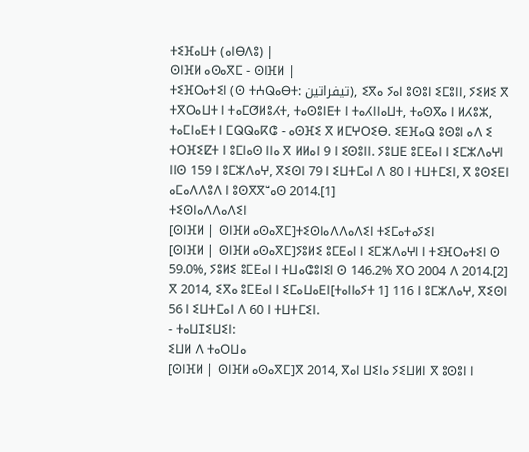ⵜⵉⴼⴰⵡⵜ (ⴰⵏⴱⴷⵓ) |
ⵙⵏⴼⵍ ⴰⵙⴰⴳⵎ - ⵙⵏⴼⵍ |
ⵜⵉⴼⵔⴰⵜⵉⵏ (ⵙ ⵜⵄⵕⴰⴱⵜ: تيفراتين), ⵉⴳⴰ ⵢⴰⵏ ⵓⵙⵓⵏ ⵉⵎⵓⵏⵏ, ⵢⵉⵍⵉ ⴳ ⵜⴳⵔⴰⵡⵜ ⵏ ⵜⴰⵎⵚⵍⵓⵃⵜ, ⵜⴰⵙⵓⵏⴹⵜ ⵏ ⵜⴰⵃⵏⵏⴰⵡⵜ, ⵜⴰⵙⴳⴰ ⵏ ⵍⵃⵓⵣ, ⵜⴰⵎⵏⴰⴹⵜ ⵏ ⵎⵕⵕⴰⴽⵛ - ⴰⵙⴼⵉ ⴳ ⵍⵎⵖⵔⵉⴱ. ⵉⴹⴼⴰⵕ ⵓⵙⵓⵏ ⴰⴷ ⵉ ⵜⵔⴼⵉⵇⵜ ⵏ ⵓⵎⵏⴰⵙ ⵏⵏⴰ ⴳ ⵍⵍⴰⵏ 9 ⵏ ⵉⵙⵓⵏⵏ. ⵢⵓⵡⴹ ⵓⵎⴹⴰⵏ ⵏ ⵉⵎⵣⴷⴰⵖⵏ ⵏⵏⵙ 159 ⵏ ⵓⵎⵣⴷⴰⵖ, ⴳⵉⵙⵏ 79 ⵏ ⵉⵡⵜⵎⴰⵏ ⴷ 80 ⵏ ⵜⵡⵜⵎⵉⵏ, ⴳ ⵓⵙⵉⴹⵏ ⴰⵎⴰⴷⴷⵓⴷ ⵏ ⵓⵙⴳⴳⵯⴰⵙ 2014.[1]
ⵜⵉⵙⵏⴰⴷⴷⴰⴷⵉⵏ
[ⵙⵏⴼⵍ | ⵙⵏⴼⵍ ⴰⵙⴰⴳⵎ]ⵜⵉⵙⵏⴰⴷⴷⴰⴷⵉⵏ ⵜⵉⵎⴰⵜⴰⵢⵉⵏ
[ⵙⵏⴼⵍ | ⵙⵏⴼⵍ ⴰⵙⴰⴳⵎ]ⵢⵓⵍⵉ ⵓⵎⴹⴰⵏ ⵏ ⵉⵎⵣⴷⴰⵖⵏ ⵏ ⵜⵉⴼⵔⴰⵜⵉⵏ ⵙ 59.0%, ⵢⵓⵍⵉ ⵓⵎⴹⴰⵏ ⵏ ⵜⵡⴰⵛⵓⵏⵉⵏ ⵙ 146.2% ⴳⵔ 2004 ⴷ 2014.[2] ⴳ 2014, ⵉⴳⴰ ⵓⵎⴹⴰⵏ ⵏ ⵉⵎⴰⵡⴰⴹⵏ[ⵜⴰⵏⵏⴰⵢⵜ 1] 116 ⵏ ⵓⵎⵣⴷⴰⵖ, ⴳⵉⵙⵏ 56 ⵏ ⵉⵡⵜⵎⴰⵏ ⴷ 60 ⵏ ⵜⵡⵜⵎⵉⵏ.
- ⵜⴰⵡⵊⵉⵡⵉⵏ:
ⵉⵡⵍ ⴷ ⵜⴰⵔⵡⴰ
[ⵙⵏⴼⵍ | ⵙⵏⴼⵍ ⴰⵙⴰⴳⵎ]ⴳ 2014, ⴳⴰⵏ ⵡⵉⵏⴰ ⵢⵉⵡⵍⵏ ⴳ ⵓⵙⵓⵏ ⵏ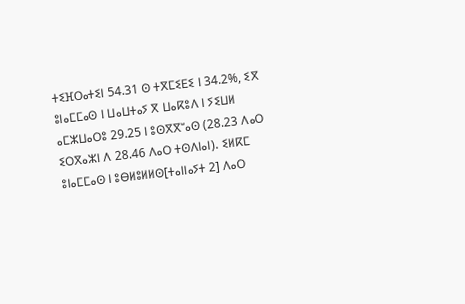ⵜⵉⴼⵔⴰⵜⵉⵏ 54.31 ⵙ ⵜⴳⵎⵉⴹⵉ ⵏ 34.2%, ⵉⴳ ⵓⵏⴰⵎⵎⴰⵙ ⵏ ⵡⴰⵡⵜⴰⵢ ⴳ ⵡⴰⴽⵓⴷ ⵏ ⵢⵉⵡⵍ ⴰⵎⵣⵡⴰⵔⵓ 29.25 ⵏ ⵓⵙⴳⴳⵯⴰⵙ (28.23 ⴷⴰⵔ ⵉⵔⴳⴰⵣⵏ ⴷ 28.46 ⴷⴰⵔ ⵜⵙⴷⵏⴰⵏ). ⵉⵍⴽⵎ ⵓⵏⴰⵎⵎⴰⵙ ⵏ ⵓⴱⵍⵓⵍⵍⵙ[ⵜⴰⵏⵏⴰⵢⵜ 2] ⴷⴰⵔ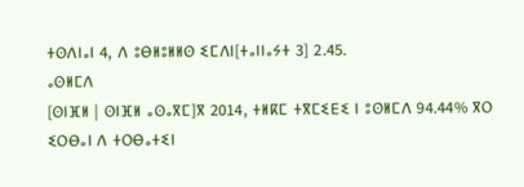ⵜⵙⴷⵏⴰⵏ 4, ⴷ ⵓⴱⵍⵓⵍⵍⵙ ⵉⵎⴷⵏ[ⵜⴰⵏⵏⴰⵢⵜ 3] 2.45.
ⴰⵙⵍⵎⴷ
[ⵙⵏⴼⵍ | ⵙⵏⴼⵍ ⴰⵙⴰⴳⵎ]ⴳ 2014, ⵜⵍⴽⵎ ⵜⴳⵎⵉⴹⵉ ⵏ ⵓⵙⵍⵎⴷ 94.44% ⴳⵔ ⵉⵔⴱⴰⵏ ⴷ ⵜⵔⴱⴰⵜⵉⵏ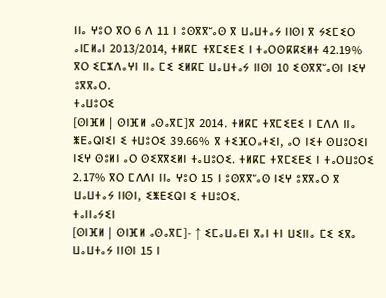ⵏⵏⴰ ⵖⵓⵔ ⴳⵔ 6 ⴷ 11 ⵏ ⵓⵙⴳⴳⵯⴰⵙ ⴳ ⵡⴰⵡⵜⴰⵢ ⵏⵏⵙⵏ ⴳ ⵢⵉⵎⵉⵔ ⴰⵏⵎⵍⴰⵏ 2013/2014, ⵜⵍⴽⵎ ⵜⴳⵎⵉⴹⵉ ⵏ ⵜⴰⵔⵙⴽⴽⵉⵍⵜ 42.19% ⴳⵔ ⵉⵎⵣⴷⴰⵖⵏ ⵏⵏⴰ ⵎⵉ ⵉⵍⴽⵎ ⵡⴰⵡⵜⴰⵢ ⵏⵏⵙⵏ 10 ⵉⵙⴳⴳⵯⴰⵙⵏ ⵏⵉⵖ ⵓⴳⴳⴰⵔ.
ⵜⴰⵡⵓⵔⵉ
[ⵙⵏⴼⵍ | ⵙⵏⴼⵍ ⴰⵙⴰⴳⵎ]ⴳ 2014. ⵜⵍⴽⵎ ⵜⴳⵎⵉⴹⵉ ⵏ ⵎⴷⴷ ⵏⵏⴰ ⵥⴹⴰⵕⵏⵉⵏ ⵉ ⵜⵡⵓⵔⵉ 39.66% ⴳ ⵜⵉⴼⵔⴰⵜⵉⵏ, ⴰⵔ ⵏⵉⵜ ⵙⵡⵓⵔⵉⵏ ⵏⵉⵖ ⵙⵓⵍⵏ ⴰⵔ ⵙⵉⴳⴳⵉⵍⵏ ⵜⴰⵡⵓⵔⵉ. ⵜⵍⴽⵎ ⵜⴳⵎⵉⴹⵉ ⵏ ⵜⴰⵔⵡⵓⵔⵉ 2.17% ⴳⵔ ⵎⴷⴷⵏ ⵏⵏⴰ ⵖⵓⵔ 15 ⵏ ⵓⵙⴳⴳⵯⴰⵙ ⵏⵉⵖ ⵓⴳⴳⴰⵔ ⴳ ⵡⴰⵡⵜⴰⵢ ⵏⵏⵙⵏ, ⵉⵥⴹⵉⵕⵏ ⵉ ⵜⵡⵓⵔⵉ.
ⵜⴰⵏⵏⴰⵢⵉⵏ
[ⵙⵏⴼⵍ | ⵙⵏⴼⵍ ⴰⵙⴰⴳⵎ]- ↑ ⵉⵎⴰⵡⴰⴹⵏ ⴳⴰⵏ ⵜⵏ ⵡⵉⵏⵏⴰ ⵎⵉ ⵉⴳⴰ ⵡⴰⵡⵜⴰⵢ ⵏⵏⵙⵏ 15 ⵏ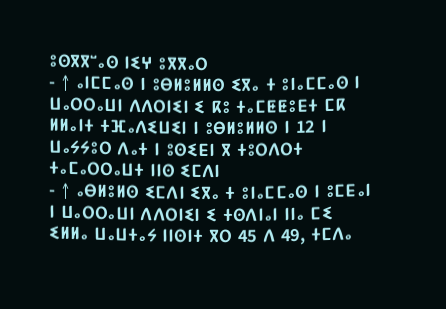ⵓⵙⴳⴳⵯⴰⵙ ⵏⵉⵖ ⵓⴳⴳⴰⵔ
- ↑ ⴰⵏⵎⵎⴰⵙ ⵏ ⵓⴱⵍⵓⵍⵍⵙ ⵉⴳⴰ ⵜ ⵓⵏⴰⵎⵎⴰⵙ ⵏ ⵡⴰⵔⵔⴰⵡⵏ ⴷⴷⵔⵏⵉⵏ ⵉ ⴽⵓ ⵜⴰⵎⵟⵟⵓⴹⵜ ⵎⴽ ⵍⵍⴰⵏⵜ ⵜⴼⴰⴷⵉⵡⵉⵏ ⵏ ⵓⴱⵍⵓⵍⵍⵙ ⵏ 12 ⵏ ⵡⴰⵢⵢⵓⵔ ⴷⴰⵜ ⵏ ⵓⵙⵉⴹⵏ ⴳ ⵜⵓⵔⴷⵔⵜ ⵜⴰⵎⴰⵔⵔⴰⵡⵜ ⵏⵏⵙ ⵉⵎⴷⵏ
- ↑ ⴰⴱⵍⵓⵍⵙ ⵉⵎⴷⵏ ⵉⴳⴰ ⵜ ⵓⵏⴰⵎⵎⴰⵙ ⵏ ⵓⵎⴹⴰⵏ ⵏ ⵡⴰⵔⵔⴰⵡⵏ ⴷⴷⵔⵏⵉⵏ ⵉ ⵜⵙⴷⵏⴰⵏ ⵏⵏⴰ ⵎⵉ ⵉⵍⵍⴰ ⵡⴰⵡⵜⴰⵢ ⵏⵏⵙⵏⵜ ⴳⵔ 45 ⴷ 49, ⵜⵎⴷⴰ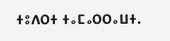ⵜⵓⴷⵔⵜ ⵜⴰⵎⴰⵔⵔⴰⵡⵜ.